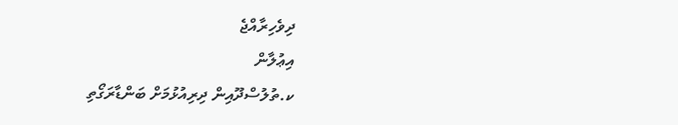ދިވެހިރާއްޖެ
އިޢުލާން
ކ.ތުލުސްދޫއިން ދިރިއުޅުމަށް ބަންޑާރަގޯތި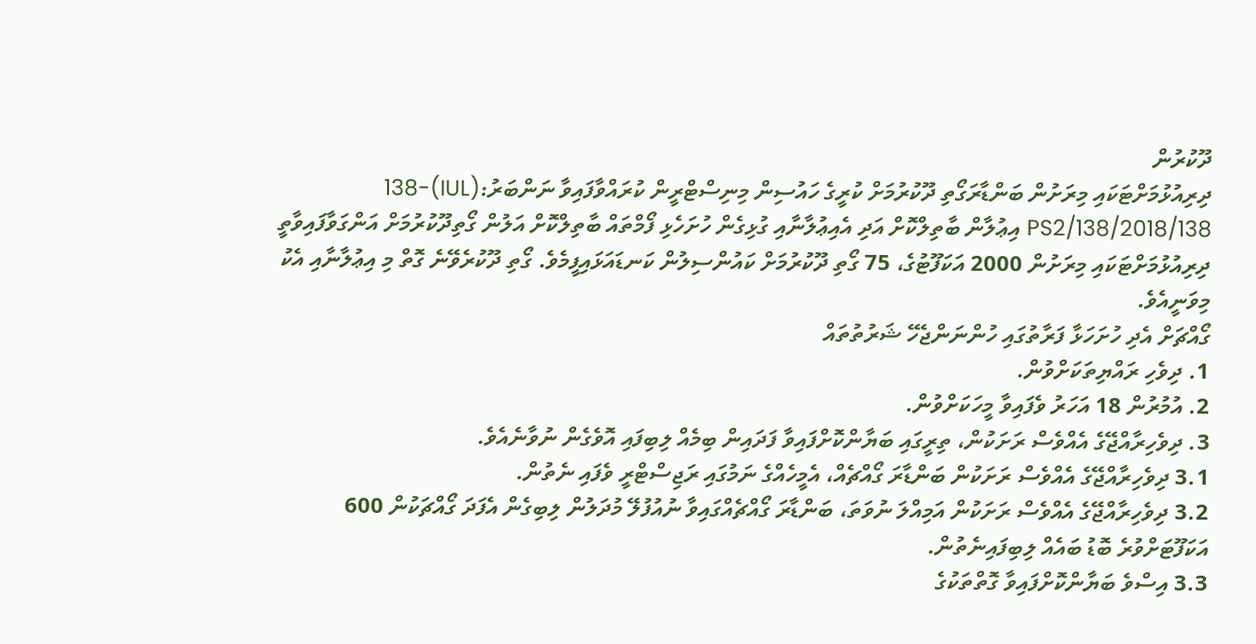ދޫކުރުން
ދިރިއުޅުމަށްޓަކައި މިރަށުން ބަންޑާރަގޯތި ދޫކުރުމަށް ކުރީގެ ހައުސިން މިނިސްޓްރީން ކުރައްވާފައިވާ ނަންބަރު:(IUL)138-PS2/138/2018/138 އިޢުލާން ބާތިލްކޮށް އަދި އެއިޢުލާނާއި ގުޅިގެން ހުށަހެޅި ފޯމްތައް ބާތިލްކޮށް އަލުން ގޯތިދޫކުރުމަށް އަންގަވާފައިވާތީ ދިރިއުޅުމަށްޓަކައި މިރަށުން 2000 އަކަފޫޓުގެ، 75 ގޯތި ދޫކުރުމަށް ކައުންސިލުން ކަނޑައަޅައިފީމެވެ. ގޯތި ދޫކުރެވޭނެ ގޮތް މި އިޢުލާނާއި އެކު މިވަނީއެވެ.
ގޯއްޗަށް އެދި ހުށަހަޅާ ފަރާތުގައި ހުންނަންޖެހޭ ޝަރުތުތައް
1. ދިވެހި ރައްޔިތަކަށްވުން.
2. އުމުރުން 18 އަހަރު ވެފައިވާ މީހަކަށްވުން.
3. ދިވެހިރާއްޖޭގެ އެއްވެސް ރަށަކުން، ތިރީގައި ބަޔާންކޮށްފައިވާ ފަދައިން ބިމެއް ލިބިފައި އޮވެގެން ނުވާނެއެވެ.
3.1 ދިވެހިރާއްޖޭގެ އެއްވެސް ރަށަކުން ބަންޑާރަ ގޯއްޗެއް، އެމީހެއްގެ ނަމުގައި ރަޖިސްޓްރީ ވެފައި ނެތުން.
3.2 ދިވެހިރާއްޖޭގެ އެއްވެސް ރަށަކުން އަމިއްލަ ނުވަތަ، ބަންޑާރަ ގޯއްޗެއްގައިވާ ނުއުފުލޭ މުދަލުން ލިބިގެން އެފަދަ ގޯއްޗަކުން 600 އަކަފޫޓަށްވުރެ ބޮޑު ބައެއް ލިބިފައިނެތުން.
3.3 އިސްވެ ބަޔާންކޮށްފައިވާ ގޮތްތަކުގެ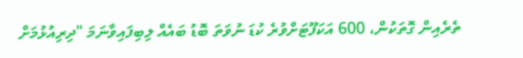ތެރެއިން ގޮތަކުން، 600 އަކަފޫޓަށްވުރެ ކުޑަ ނުވަތަ ބޮޑު ބައެއް ލިބިފައިވާނަމަ "ދިރިއުޅުމަށް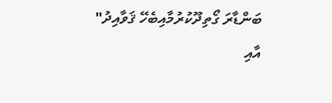ބަންޑާރަ ގޯތިދޫކުރުމާއިބެހޭ ޤަވާއިދު" އާއި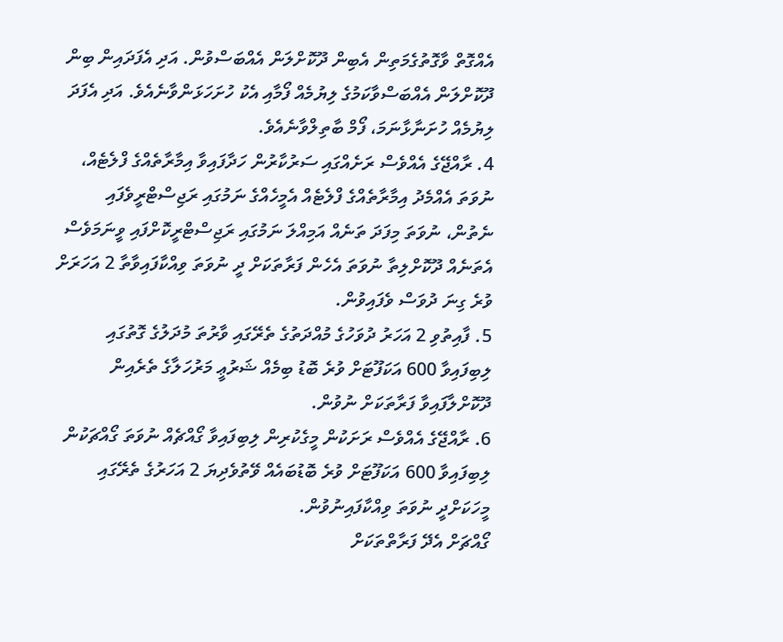އެއްގޮތް ވާގޮތުގެމަތިން އެބިން ދޫކޮށްލަން އެއްބަސްވުން. އަދި އެފަދައިން ބިން ދޫކޮށްލަން އެއްބަސްވާކަމުގެ ލިޔުމެއް ފޯމާއި އެކު ހުށަހަޅަންވާނެއެވެ. އަދި އެފަދަ ލިޔުމެއް ހުށަނާޅާނަމަ، ފޯމް ބާތިލްވާނެއެވެ.
4. ރާއްޖޭގެ އެއްވެސް ރަށެއްގައި ސަރުކާރުން ހަދާފައިވާ އިމާރާތެއްގެ ފްލެޓެއް، ނުވަތަ އެއްމެދު އިމާރާތެއްގެ ފްލެޓެއް އެމީހެއްގެ ނަމުގައި ރަޖިސްޓްރީވެފައި ނެތުން، ނުވަތަ މިފަދަ ތަނެއް އަމިއްލަ ނަމުގައި ރަޖިސްޓްރީކޮށްފައި ވީނަމަވެސް އެތަނެއް ދޫކޮށްލިތާ ނުވަތަ އެހެން ފަރާތަކަށް ދީ ނުވަތަ ވިއްކާފައިވާތާ 2 އަހަރަށް ވުރެ ގިނަ ދުވަސް ވެފައިވުން.
5. ފާއިތުވި 2 އަހަރު ދުވަހުގެ މުއްދަތުގެ ތެރޭގައި ވާރުތަ މުދަލުގެ ގޮތުގައި ލިބިފައިވާ 600 އަކަފޫޓަށް ވުރެ ބޮޑު ބިމެއް ޝަރުޢީ މަރުހަލާގެ ތެރެއިން ދޫކޮށްލާފައިވާ ފަރާތަކަށް ނުވުން.
6. ރާއްޖޭގެ އެއްވެސް ރަށަކުން މީގެކުރިން ލިބިފައިވާ ގޯއްޗެއް ނުވަތަ ގޯއްޗަކުން ލިބިފައިވާ 600 އަކަފޫޓަށް ވުރެ ބޮޑުބައެއް ވޭތުވެދިޔަ 2 އަހަރުގެ ތެރޭގައި މީހަކަށްދީ ނުވަތަ ވިއްކާފައިނުވުން.
ގޯއްޗަށް އެދޭ ފަރާތްތަކަށް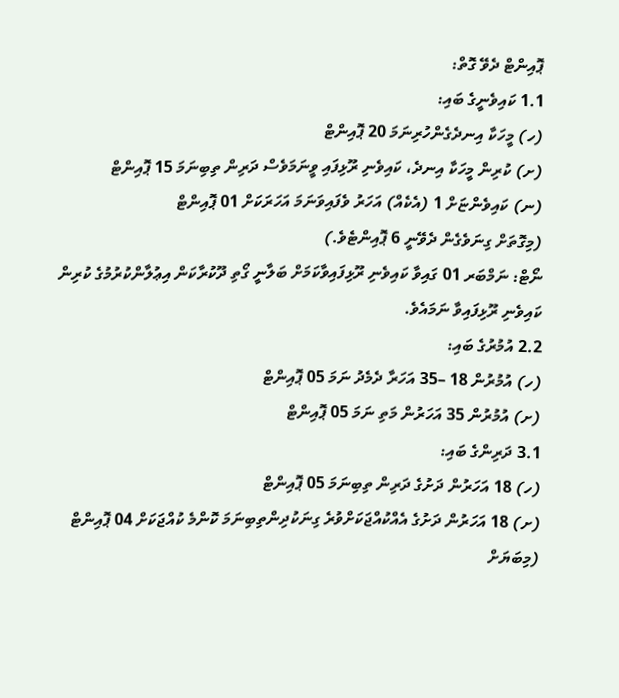ޕޮއިންޓް ދެވޭ ގޮތް:
1.1 ކައިވެނީގެ ބައި:
(ހ) މީހަކާ އިނދެގެންހުރިނަމަ 20 ޕޮއިންޓް
(ށ) ކުރިން މީހަކާ އިނދެ، ކައިވެނި ރޫޅިފައި ވީނަމަވެސް ދަރިން ތިބިނަމަ 15 ޕޮއިންޓް
(ނ) ކައިވެންޏަށް 1 (އެކެއް) އަހަރު ވެފައިވަނަމަ އަހަރަކަށް 01 ޕޮއިންޓް
(މިގޮތަށް ގިނަވެގެން ދެވޭނީ 6 ޕޮއިންޓެވެ.)
ނޯޓް: ނަމްބަރ 01 ގައިވާ ކައިވެނި ރޫޅިފައިވާކަމަށް ބަލާނީ ގޯތި ދޫކުރާކަން އިޢުލާންކުރުމުގެ ކުރިން ކައިވެނި ރޫޅިފައިވާ ނަމައެވެ.
2.2 އުމުރުގެ ބައި:
(ހ) އުމުރުން 18 –35 އަހަރާ ދެމެދު ނަމަ 05 ޕޮއިންޓް
(ށ) އުމުރުން 35 އަހަރުން މަތި ނަމަ 05 ޕޮއިންޓް
3.1 ދަރިންގެ ބައި:
(ހ) 18 އަހަރުން ދަށުގެ ދަރިން ތިބިނަމަ 05 ޕޮއިންޓް
(ށ) 18 އަހަރުން ދަށުގެ އެއްކުއްޖަކަށްވުރެ ގިނަކުދިންތިބިނަމަ ކޮންމެ ކުއްޖަކަށް 04 ޕޮއިންޓް
(މިބަޔަށް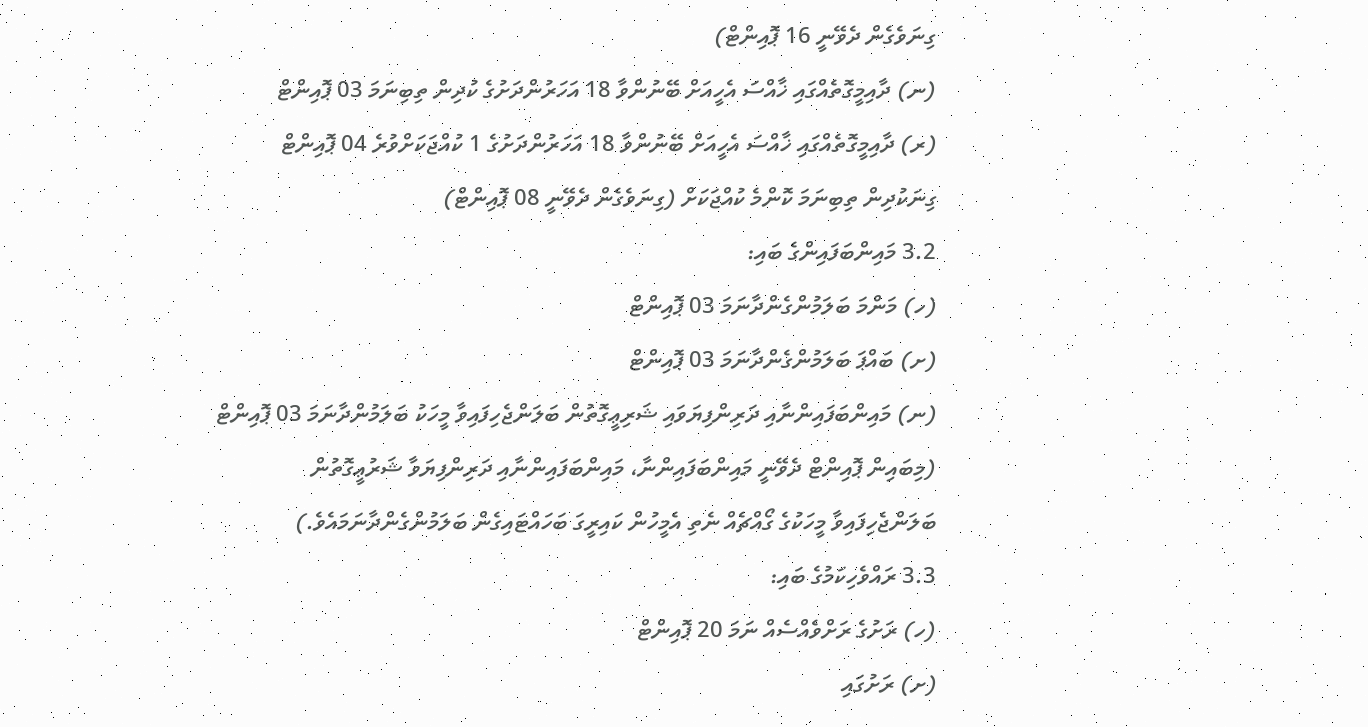ގިނަވެގެން ދެވޭނީ 16 ޕޮއިންޓް)
(ނ) ދާއިމީގޮތެއްގައި ޚާއްސަ އެހީއަށް ބޭނުންވާ 18 އަހަރުންދަށުގެ ކުދިން ތިބިނަމަ 03 ޕޮއިންޓް
(ރ) ދާއިމީގޮތެއްގައި ޚާއްސަ އެހީއަށް ބޭނުންވާ 18 އަހަރުންދަށުގެ 1 ކުއްޖަކަށްވުރެ 04 ޕޮއިންޓް
ގިނަކުދިން ތިބިނަމަ ކޮންމެ ކުއްޖަކަށް (ގިނަވެގެން ދެވޭނީ 08 ޕޮއިންޓް)
3.2 މައިންބަފައިންގެ ބައި:
(ހ) މަންމަ ބަލަމުންގެންދާނަމަ 03 ޕޮއިންޓް
(ށ) ބައްޕަ ބަލަމުންގެންދާނަމަ 03 ޕޮއިންޓް
(ނ) މައިންބަފައިންނާއި ދަރިންފިޔަވައި ޝަރިޢީގޮތުން ބަލަންޖެހިފައިވާ މީހަކު ބަލަމުންދާނަމަ 03 ޕޮއިންޓް
(މިބައިން ޕޮއިންޓް ދެވޭނީ މައިންބަފައިންނާ، މައިންބަފައިންނާއި ދަރިންފިޔަވާ ޝަރުޢީގޮތުން
ބަލަންޖެހިފައިވާ މީހަކުގެ ގޯއްޗެއް ނެތި އެމީހުން ކައިރީގަ ބަހައްޓައިގެން ބަލަމުންގެންދާނަމައެވެ.)
3.3 ރައްވެހިކަމުގެ ބައި:
(ހ) ރަށުގެ ރަށްވެއްސެއް ނަމަ 20 ޕޮއިންޓް
(ށ) ރަށުގައި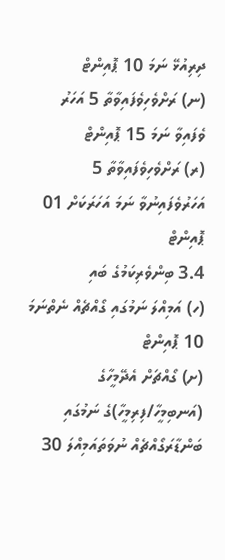ދިރިއުޅޭ ނަމަ 10 ޕޮއިންޓް
(ނ) ރަށްވެހިވެފައިވާތާ 5 އަހަރު ވެފައިވާ ނަމަ 15 ޕޮއިންޓް
(ރ) ރަށްވެހިވެފައިވާތާ 5 އަހަރުވެފައިނުވާ ނަމަ އަހަރަކަށް 01 ޕޮއިންޓް
3.4 ބިންވެރިކަމުގެ ބައި
(ހ) އަމިއްލަ ނަމުގައި ގޯއްޗެއް ނެތްނަމަ 10 ޕޮއިންޓް
(ށ) ގޯއްޗަށް އެދޭމީހާގެ (އަނބިމީހާ/ފިރިމީހާ)ގެ ނަމުގައި ބަންޑާރަގޯއްޗެއް ނުވަތައަމިއްލަ 30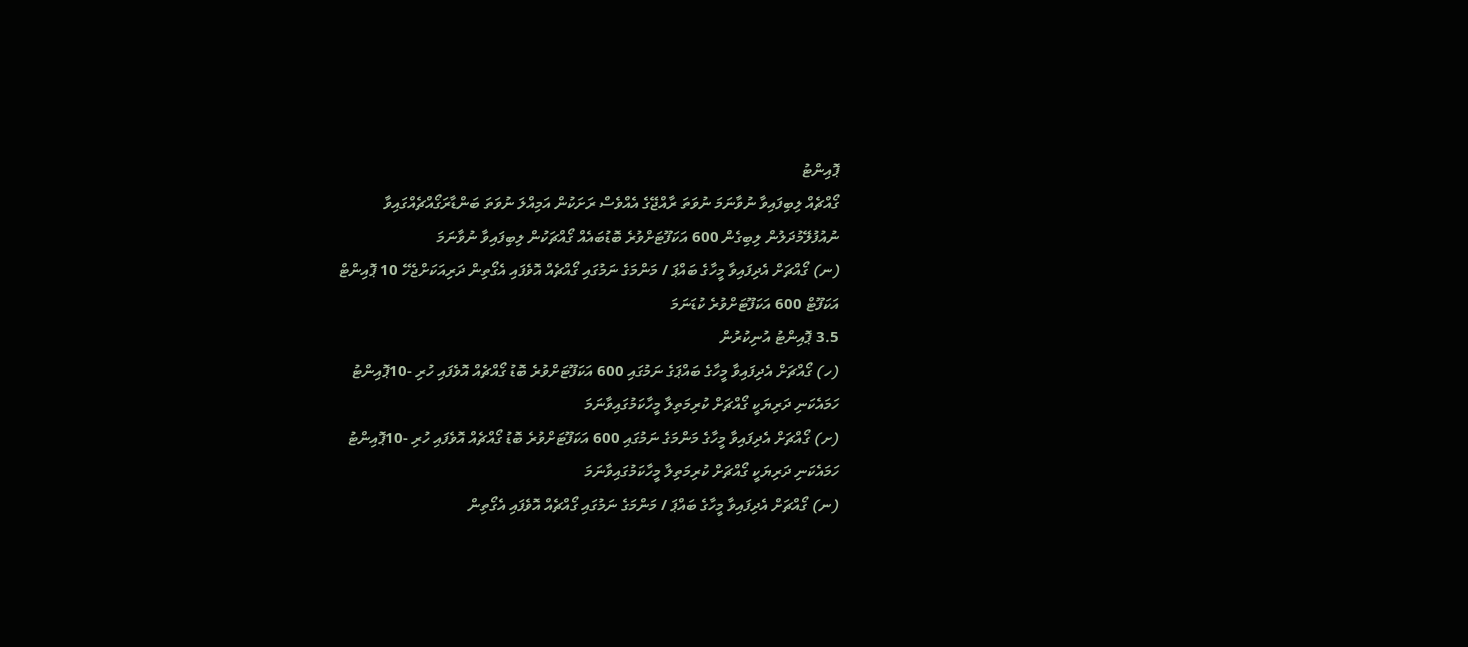ޕޮއިންޓު
ގޯއްޗެއް ލިބިފައިވާ ނުވާނަމަ ނުވަތަ ރާއްޖޭގެ އެއްވެސް ރަށަކުން އަމިއްލަ ނުވަތަ ބަންޑާރަގޯއްޗެއްގައިވާ
ނުއުފުލޭމުދަލުން ލިބިގެން 600 އަކަފޫޓަށްވުރެ ބޮޑުބައެއް ގޯއްޗަކުން ލިބިފައިވާ ނުވާނަމަ
(ނ) ގޯއްޗަށް އެދިފައިވާ މީހާގެ ބައްޕަ / މަންމަގެ ނަމުގައި ގޯއްޗެއް އޮވެފައި އެގޯތިން ދަރިއަކަށްޖެހޭ 10 ޕޮއިންޓް
އަކަފޫޓް 600 އަކަފޫޓަށްވުރެ ކުޑަނަމަ
3.5 ޕޮއިންޓު އުނިކުރުން
(ހ) ގޯއްޗަށް އެދިފައިވާ މީހާގެ ބައްޕަގެ ނަމުގައި 600 އަކަފޫޓަށްވުރެ ބޮޑު ގޯއްޗެއް އޮވެފައި ހުރި -10ޕޮއިންޓު
ހަމައެކަނި ދަރިޔަކީ ގޯއްޗަށް ކުރިމަތިލާ މީހާކަމުގައިވާނަމަ
(ށ) ގޯއްޗަށް އެދިފައިވާ މީހާގެ މަންމަގެ ނަމުގައި 600 އަކަފޫޓަށްވުރެ ބޮޑު ގޯއްޗެއް އޮވެފައި ހުރި -10ޕޮއިންޓު
ހަމައެކަނި ދަރިޔަކީ ގޯއްޗަށް ކުރިމަތިލާ މީހާކަމުގައިވާނަމަ
(ނ) ގޯއްޗަށް އެދިފައިވާ މީހާގެ ބައްޕަ / މަންމަގެ ނަމުގައި ގޯއްޗެއް އޮވެފައި އެގޯތިން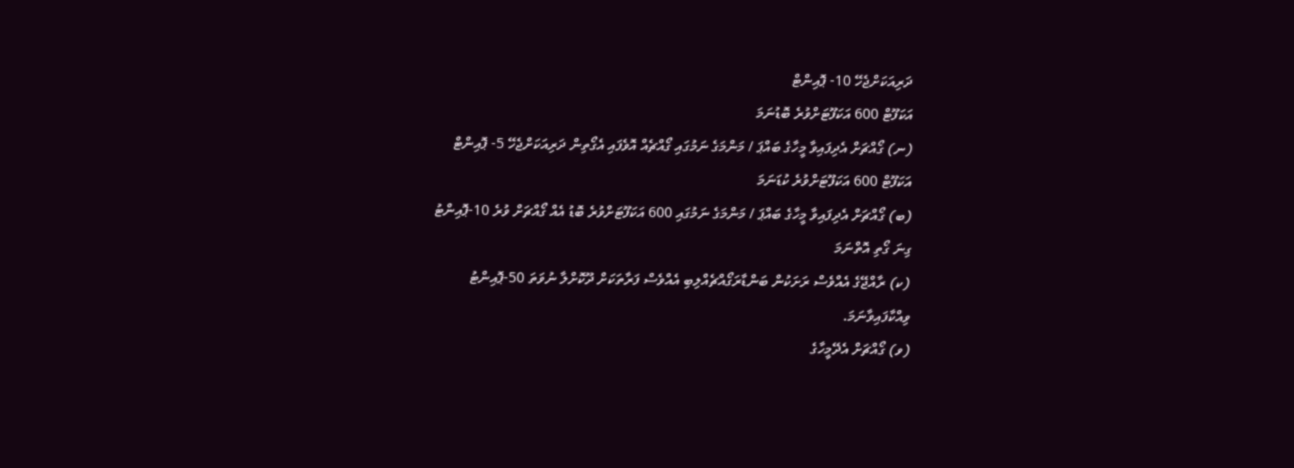ދަރިއަކަށްޖެހޭ 10- ޕޮއިންޓް
އަކަފޫޓް 600 އަކަފޫޓަށްވުރެ ބޮޑުނަމަ
(ނ) ގޯއްޗަށް އެދިފައިވާ މީހާގެ ބައްޕަ / މަންމަގެ ނަމުގައި ގޯއްޗެއް އޮވެފައި އެގޯތިން ދަރިއަކަށްޖެހޭ 5- ޕޮއިންޓް
އަކަފޫޓް 600 އަކަފޫޓަށްވުރެ ކުޑަނަމަ
(ބ) ގޯއްޗަށް އެދިފައިވާ މީހާގެ ބައްޕަ / މަންމަގެ ނަމުގައި 600 އަކަފޫޓަށްވުރެ ބޮޑު އެއް ގޯއްޗަށް ވުރެ 10-ޕޮއިންޓު
ގިނަ ގޯތި އޮތްނަމަ
(ކ) ރާއްޖޭގެ އެއްވެސް ރަށަކުން ބަންޑާރަގޯއްޗެއްލިބި އެއްވެސް ފަރާތަކަށް ދޫކޮށްލާ ނުވަތަ 50-ޕޮއިންޓު
ވިއްކާފައިވާނަމަ.
(ވ) ގޯއްޗަށް އެދޭމީހާގެ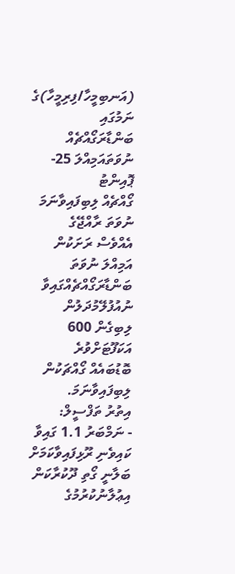(އަނބިމީހާ/ފިރިމީހާ)ގެ ނަމުގައި ބަންޑާރަގޯއްޗެއް ނުވަތައަމިއްލަ 25-ޕޮއިންޓު
ގޯއްޗެއް ލިބިފައިވާނަމަ ނުވަތަ ރާއްޖޭގެ އެއްވެސް ރަށަކުން އަމިއްލަ ނުވަތަ ބަންޑާރަގޯއްޗެއްގައިވާ
ނުއުފުލޭމުދަލުން ލިބިގެން 600 އަކަފޫޓަށްވުރެ ބޮޑުބައެއް ގޯއްޗަކުން ލިބިފައިވާނަމަ.
އިތުރު ތަފްސީލް:
- ނަމްބަރު 1.1 ގައިވާ ކައިވެނި ރޫޅިފައިވާކަމަށް ބަލާނީ ގޯތި ދޫކުރާކަން އިޢުލާނުކުރުމުގެ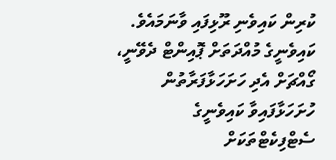ކުރިން ކައިވެނި ރޫޅިފައި ވާނަމައެވެ. ކައިވެނީގެ މުއްދަތަށް ޕޮއިންޓް ދެވޭނީ، ގޯއްޗަށް އެދި ހަށަހަޅާފަރާތުން ހުށަހަޅާފައިވާ ކައިވެނީގެ ސެޓްފިކެޓްތަކަށް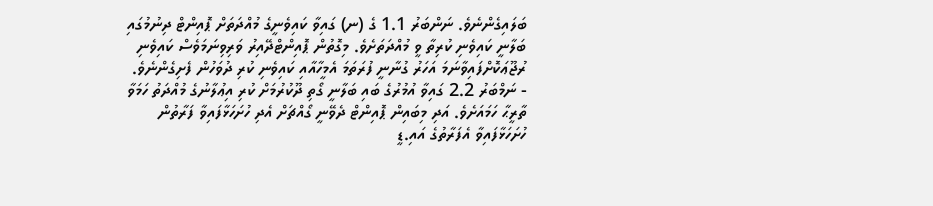ބަލައިގެންނެވެ. ނަންބަރު 1.1 ގެ (ނ) ގައިވާ ކައިވެނީގެ މުއްދަތަށް ޕޮއިންޓް ދިނުމުގައި ބަލާނީ ކައިވެނި ކުރިތާ ވީ މުއްދަތަށެވެ. މިގޮތުން ޕޮއިންޓްދޭއިރު ވަރިވިނަމަވެސް ކައިވެނި ރުޖޫޢަކޮށްފައިވާނަމަ އަހަރު ގުނާނީ ފުރަތަމަ އެމީހާއާއި ކައިވެނި ކުރި ދުވަހުން ފެށިގެންނެވެ.
- ނަމްބަރު 2.2 ގައިވާ އުމުރުގެ ބައި ބަލާނީ ގޯތި ދޫކުރުމަށް ކުރި އިޢުލާނުގެ މުއްދަތު ހަމަވާ ތާރީޙާ ހަމައަށެވެ. އަދި މިބައިން ޕޮއިންޓް ދެވޭނީ ގޯއްޗަށް އެދި ހުށަހަޅާފައިވާ ފަރާތުން ހުށަހަޅާފައިވާ އެފަރާތުގެ އައި.ޑީ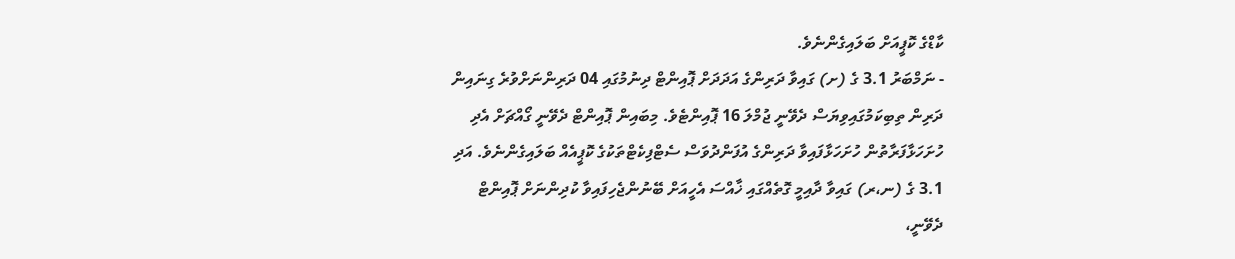ކާޑްގެ ކޮޕީއަށް ބަލައިގެންނެވެ.
- ނަމްބަރު 3.1 ގެ (ށ) ގައިވާ ދަރިންގެ އަދަދަށް ޕޮއިންޓް ދިނުމުގައި 04 ދަރިންނަށްވުރެ ގިނައިން ދަރިން ތިބިކަމުގައިވިޔަސް ދެވޭނީ ޖުމްލަ 16 ޕޮއިންޓެވެ. މިބައިން ޕޮއިންޓް ދެވޭނީ ގޯއްޗަށް އެދި ހުށަހަޅާފަރާތުން ހުށަހަޅާފައިވާ ދަރިންގެ އުފަންދުވަސް ސެޓްފިކެޓްތަކުގެ ކޮޕީއެއް ބަލައިގެންނެވެ. އަދި 3.1 ގެ (ނ،ރ) ގައިވާ ދާއިމީ ގޮތެއްގައި ޚާއްސަ އެހީއަށް ބޭނުންޖެހިފައިވާ ކުދިންނަށް ޕޮއިންޓް ދެވޭނީ،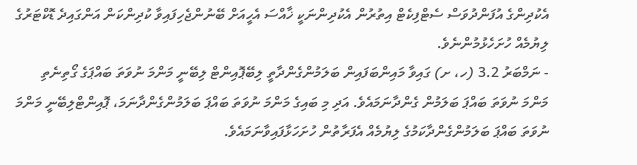އެކުދިންގެ އުފަންދުވަސް ސެޓްފިކެޓް އިތުރުން އެކުދިންނަކީ ޚާއްސަ އެހީއަށް ބޭނުންޖެހިފައިވާ ކުދިންކަން އަންގައިދެ ޑޮކްޓަރުގެ ލިޔުމެއް ހުށަހެޅުމުންނެވެ.
- ނަމްބަރު 3.2 (ހ، ށ) ގައިވާ މައިންބަފައިން ބަލަމުންގެންދާތީ ލިބޭޕޮއިންޓް ލިބޭނީ މަންމަ ނުވަތަ ބައްޕަގެ ގޯތިނެތި މަންމަ ނުވަތަ ބައްޕަ ބަލަމުން ގެންދާނަމައެވެ. އަދި މި ބައިގެ މަންމަ ނުވަތަ ބައްޕަ ބަލަމުންގެންދާނަމަ، ޕޮއިންޓްލިބޭނީ މަންމަ ނުވަތަ ބައްޕަ ބަލަމުންގެންދާކަމުގެ ލިޔުމެއް އެފަރާތުން ހުށަހަޅާފައިވާނަމައެވެ.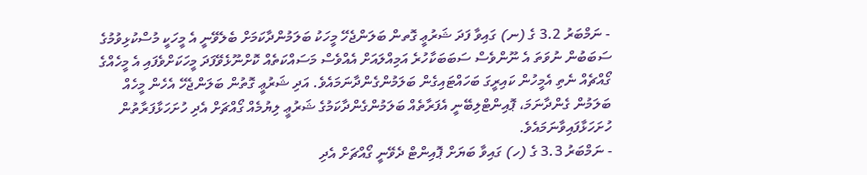- ނަމްބަރު 3.2 ގެ (ނ) ގައިވާ ފަދަ ޝަރުޢީ ގޮތން ބަލަންޖެހޭ މީހަކު ބަލަމުންދާކަމަށް ބެލެވޭނީ އެ މީހަކީ މުސްކުޅިވުމުގެ ސަބަބުން ނުވަތަ އެ ނޫންވެސް ސަބަބަކާހުރެ އަމިއްލައަށް އެއްވެސް މަސައްކަތެއް ކޮށްނޫޅެވޭފަދަ މީހަކަށްވެފައި އެ މީހެއްގެ ގޯއްޗެއް ނެތި އެމީހުން ކައިރީގަ ބަހައްޓައިގެން ބަލަމުންގެންދާނަމައެވެ. އަދި ޝަރުޢީ ގޮތުން ބަލަންޖެހޭ އެހެން މީހެއް ބަލަމުން ގެންދާނަމަ، ޕޮއިންޓްލިބޭނީ އެފަރާތެއް ބަލަމުންގެންދާކަމުގެ ޝަރުޢީ ލިޔުމެއް ގޯއްޗަށް އެދި ހުށަހަޅާފަރާތުން ހުށަހަޅާފައިވާނަމައެވެ.
- ނަމްބަރު 3.3 ގެ (ހ) ގައިވާ ބަޔަށް ޕޮއިންޓް ދެވޭނީ ގޯއްޗަށް އެދި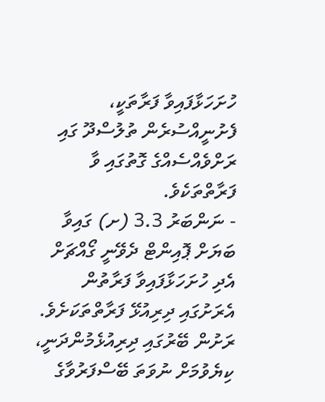ހުށަހަޅާފައިވާ ފަރާތަކީ، ފެށުނީއްސުރެން ތުލުސްދޫ ގައި ރަށްވެއްސެއްގެ ގޮތުގައި ވާ ފަރާތްތަކެވެ.
- ނަންބަރު 3.3 (ށ) ގައިވާ ބަޔަށް ޕޮއިންޓް ދެވޭނީ ގޯއްޗަށް އެދި ހުށަހަޅާފައިވާ ފަރާތުން އެރަށުގައި ދިރިއުޅޭ ފަރާތްތަކަށެވެ. ރަށުން ބޭރުގައި ދިރިއުޅެމުންދަނީ، ކިޔެވުމަށް ނުވަތަ ބޭސްފަރުވާގެ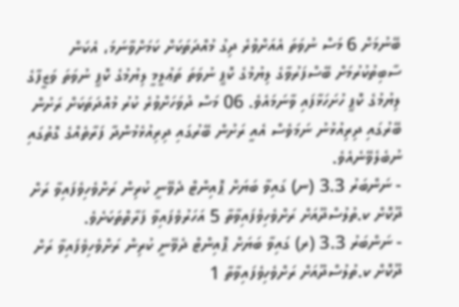ބޭނުމަށް 6 މަސް ނުވަތަ އެއަށްވުރެ ދިގު މުއްދަތަކަށް ކަމަށްވާނަމަ، އެކަން ސާބިތުކުރުމަށް ބޭސްފަރުވާގެ ލިޔުމުގެ ކޮޕީ ނުވަތަ ތަޢުލީމީ ލިޔުމުގެ ކޮޕީ ނުވަތަ ވަޒީފާގެ ލިޔުމުގެ ކޮޕީ ހުށަހަޅާފައި ވާނަމައެވެ. 06 މަސް ދުވަހަށްވުރެ ކުރު މުއްދަތަކަށް ރަށުން ބޭރުގައި ދިރިއުޅުނު ނަމަވެސް އެއީ ރަށުން ބޭރުގައި ދިރިއުޅެމުންދާ ފަރާތެއްގެ ގޮތުގައި ނުބެލެވޭނެއެވެ.
- ނަންބަރު 3.3 (ނ) ގައިވާ ބަޔަށް ޕޮއިންޓް ދެވޭނީ ކުރިން ރަށްވެހިވެފައިވާ ރަށް ދޫކޮށް ކ.ތުލުސްދޫއަށް ރަށްވެހިވެފައިވާތާ 5 އަހަރުވެފައިވާ ފަރާތްތަކަށެވެ.
- ނަންބަރު 3.3 (ރ) ގައިވާ ބަޔަށް ޕޮއިންޓް ދެވޭނީ ކުރިން ރަށްވެހިވެފައިވާ ރަށް ދޫކޮށް ކ.ތުލުސްދޫއަށް ރަށްވެހިވެފައިވާތާ 1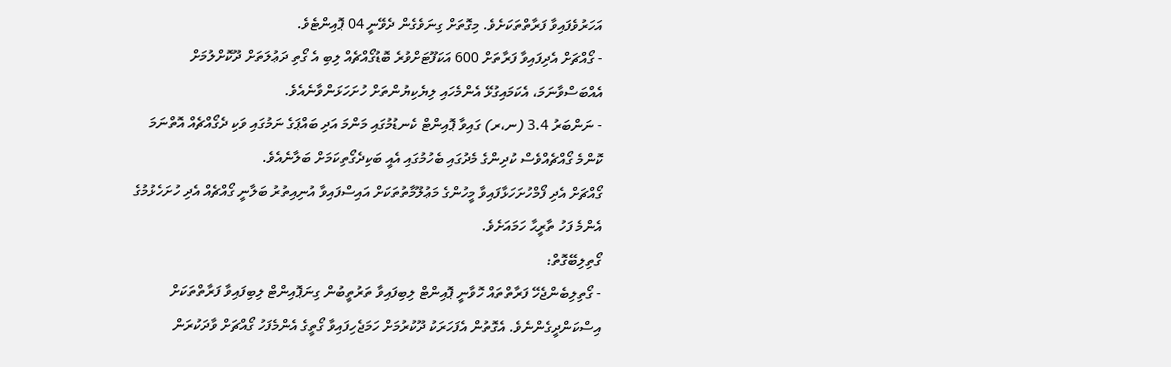އަހަރުވެފައިވާ ފަރާތްތަކަށެވެ. މިގޮތަށް ގިނަވެގެން ދެވޭނީ 04 ޕޮއިންޓެވެ.
- ގޯއްޗަށް އެދިފައިވާ ފަރާތަށް 600 އަކަފޫޓަށްވުރެ ބޮޑުގޯއްޗެއް ލިބި އެ ގޯތި ދަޢުލަތަށް ދޫކޮށްލުމަށް އެއްބަސްވާނަމަ، އެކަމައިގުޅޭ އެންމެހައި ލިޔެކިޔުންތަށް ހުށަހަޅަންވާނެއެވެ.
- ނަންބަރު 3.4 (ނ،ރ) ގައިވާ ޕޮއިންޓް ކެނޑުމުގައި މަންމަ އަދި ބައްޕަގެ ނަމުގައި ވަކި ދެގޯއްޗެއް އޮތްނަމަ ކޮންމެ ގޯއްޗެއްވެސް ކުދިންގެ މެދުގައި ބެހުމުގައި އެއީ ބަކިދެގޯތިކަމަށް ބަލާނެއެވެ.
ގޯއްޗަށް އެދި ފޯމްހުށަހަޅާފައިވާ މީހުންގެ މަޢުލޫމާތުތަކަށް އައިސްފައިވާ އުނިއިތުރު ބަލާނީ ގޯއްޗެއް އެދި ހުށަހެޅުމުގެ އެންމެ ފަހު ތާރީޙާ ހަމައަށެވެ.
ގޯތިލިބޭގޮތް:
- ގޯތިލިބެންޖެހޭ ފަރާތްތައް ހޮވާނީ ޕޮއިންޓް ލިބިފައިވާ ތަރުތީބުން ގިނަޕޮއިންޓް ލިބިފައިވާ ފަރާތްތަކަށް އިސްކަންދީގެންނެވެ. އެގޮތުން އެފަހަރަކު ދޫކުރުމަށް ހަމަޖެހިފައިވާ ގޯތީގެ އެންމެފަހު ގޯއްޗަށް ވާދަކުރަން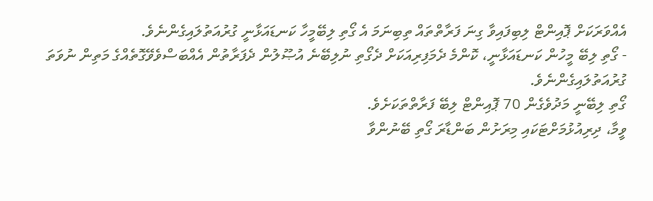އެއްވަރަކަށް ޕޮއިންޓް ލިބިފައިވާ ގިނަ ފަރާތްތައް ތިބިނަމަ އެ ގޯތި ލިބޭމީހާ ކަނޑައަޅާނީ ގުރުއަތުލައިގެންނެވެ.
- ގޯތި ލިބޭ މީހުން ކަނޑައަޅާނީ، ކޮންމެ ދެމަފިރިއަކަށް ދެގޯތި ނުލިބޭނެ އުޞޫލުން ދެފަރާތުން އެއްބަސްވެވޭގޮތެއްގެ މަތިން ނުވަތަ ގުރުއަތުލައިގެންނެވެ.
ގޯތި ލިބޭނީ މަދުވެގެން 70 ޕޮއިންޓް ލިބޭ ފަރާތްތަކަށެވެ.
ވީމާ، ދިރިއުޅުމަށްޓަކައި މިރަށުން ބަންޑާރަ ގޯތި ބޭނުންވާ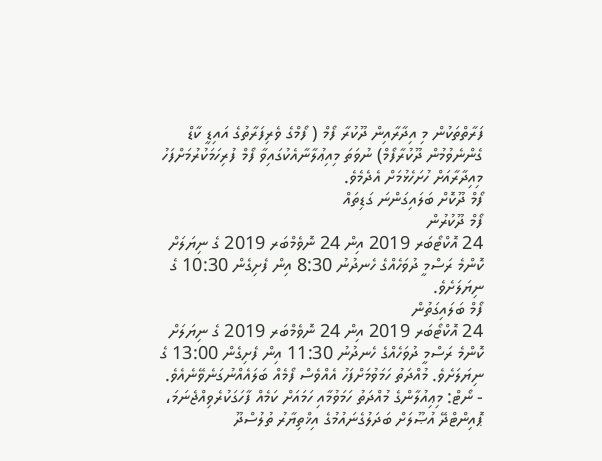ފަރާތްތަކުން މި އިދާރާއިން ދޫކުރާ ފޯމް ( ފޯމްގެ ވެރިފަރާތުގެ އައިޑީ ކާޑް ގެންނެވުމުން ދޫކުރާފޯމް) ނުވަތަ މިއިޢުލާނާއެކުގައިވާ ފޯމް ފުރިހަމަކުރުމަށްފަހު މިއިދާރާއަށް ހުށަހެޅުމަށް އެދެމެވެ.
ފޯމް ދޫކޮށް ބަލައިގަންނަ ގަޑިތައް
ފޯމް ދޫކުރުން
24 އޮކްޓޯބަރ 2019 އިން 24 ނޮވެމްބަރ 2019 ގެ ނިޔަލަށް ކޮންމެ ރަސްމީ ދުވަހެއްގެ ހެނދުނު 8:30 އިން ފެށިގެން 10:30 ގެ ނިޔަލަށެވެ.
ފޯމް ބަލައިގަތުން
24 އޮކްޓޯބަރ 2019 އިން 24 ނޮވެމްބަރ 2019 ގެ ނިޔަލަށް ކޮންމެ ރަސްމީ ދުވަހެއްގެ ހެނދުނު 11:30 އިން ފެށިގެން 13:00 ގެ ނިޔަލަށެވެ. މުއްދަތު ހަމަވުމަށްފަހު އެއްވެސް ފޯމެއް ބަލައެއްނުގަނެވޭނެއެވެ.
- ނޯޓް: މިޢިއުލާންގެ މުއްދަތު ހަމަވުމާއި ހަމައަށް ކަމެއް ފާހަގަކުރެވިއްޖެނަމަ، ޕޮއިންޓްދޭ އުޞޫލަށް ބަދަލުގެނައުމުގެ އިޚްތިޔާރު ތުލުސްދޫ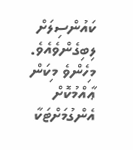ކައުންސިލަށް ލިބިގެންވެއެވެ.
މިހެންވެ މިކަން ޢާއްމުކޮށް އެންގުމަށްޓަކާ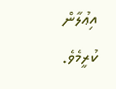އިޢުލާން ކުރީމެވެ.